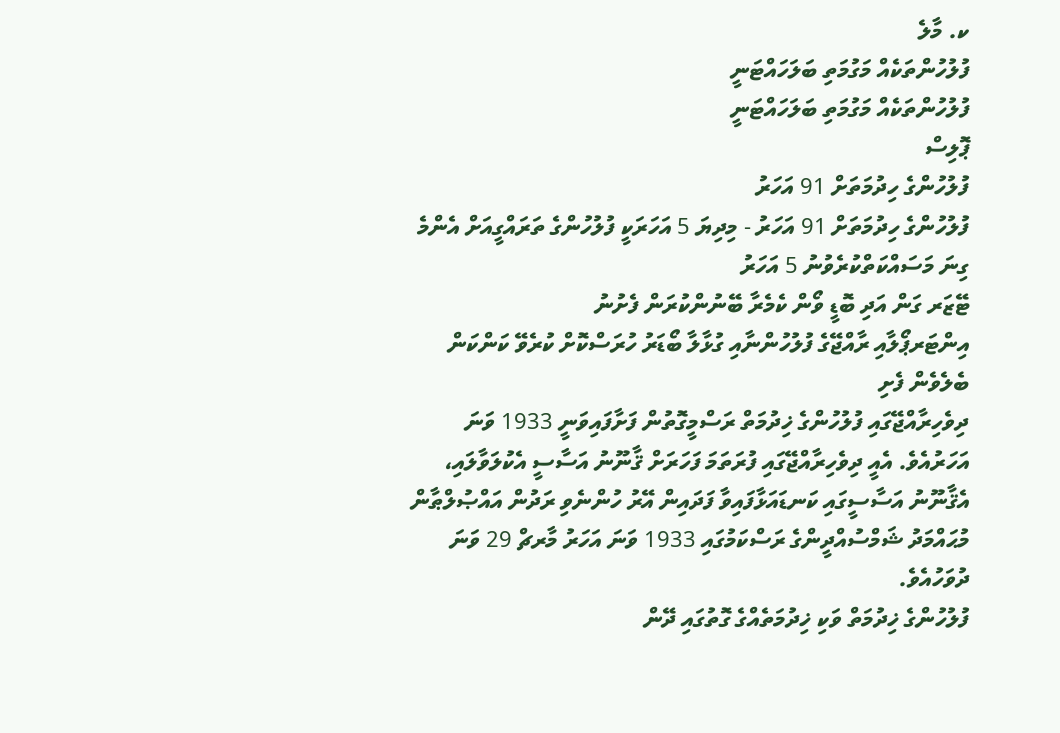ކ. މާލެ
ފުލުހުންތަކެއް މަގުމަތި ބަލަހައްޓަނީ
ފުލުހުންތަކެއް މަގުމަތި ބަލަހައްޓަނީ
ޕޮލިސް
ފުލުހުންގެ ހިދުމަތަށް 91 އަހަރު
ފުލުހުންގެ ހިދުމަތަށް 91 އަހަރު - މިދިޔަ 5 އަހަރަކީ ފުލުހުންގެ ތަރައްގީއަށް އެންމެ ގިނަ މަސައްކަތްކުރެވުނު 5 އަހަރު
ޓޭޒަރ ގަން އަދި ބޮޑީ ވޯން ކެމެރާ ބޭނުންކުރަން ފެށުނު
އިންޓަރޕޯލާއި ރާއްޖޭގެ ފުލުހުންނާއި ގުޅާލާ ބޯޑަރު ހުރަސްކޮށް ކުރެވޭ ކަންކަން ބެލެވެން ފެށި
ދިވެހިރާއްޖޭގައި ފުލުހުންގެ ޚިދުމަތް ރަސްމީގޮތުން ފަށާފައިވަނީ 1933 ވަނަ އަހަރުއެވެ. އެއީ ދިވެހިރާއްޖޭގައި ފުރަތަމަ ފަހަރަށް ޤާނޫނު އަސާސީ އެކުލަވާލައި، އެޤާނޫނު އަސާސީގައި ކަނޑައަޅާފައިވާ ފަދައިން އޭރު ހުންނެވި ރަދުން އައްޞުލްޠާން މުޙައްމަދު ޝަމްސުއްދީންގެ ރަސްކަމުގައި 1933 ވަނަ އަހަރު މާރޗް 29 ވަނަ ދުވަހުއެވެ.
ފުލުހުންގެ ޚިދުމަތް ވަކި ޚިދުމަތެއްގެ ގޮތުގައި ދޭން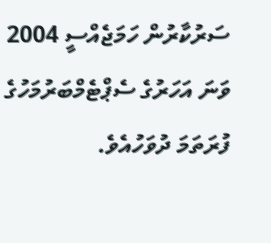ސަރުކާރުން ހަމަޖެއްސީ 2004 ވަނަ އަހަރުގެ ސެޕްޓެމްބަރުމަހުގެ ފުރަތަމަ ދުވަހުއެވެ.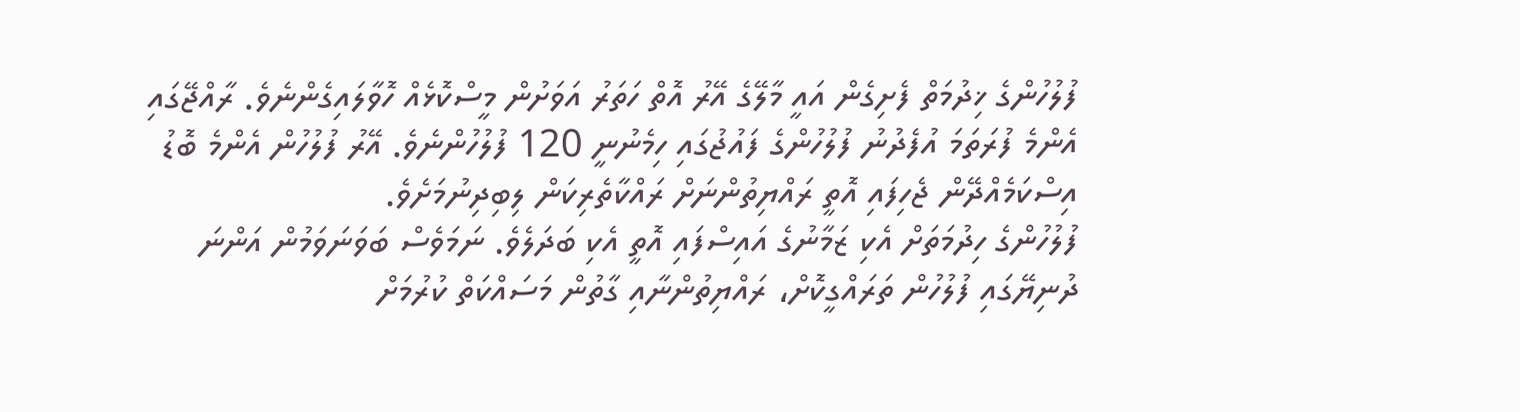ފުލުހުންގެ ޚިދުމަތް ފެށިގެން އައީ މާލޭގެ އޭރު އޮތް ހަތަރު އަވަށުން މީސްކޮޅެއް ހޮވާލައިގެންނެވެ. ރާއްޖޭގައި އެންމެ ފުރަތަމަ އުފެދުނު ފުލުހުންގެ ފައުޖުގައި ހިމެނުނީ 120 ފުލުހުންނެވެ. އޭރު ފުލުހުން އެންމެ ބޮޑު އިސްކަމެއްދޭން ޖެހިފައި އޮތީ ރައްޔިތުންނަށް ރައްކާތެރިކަން ލިބިދިނުމަށެވެ.
ފުލުހުންގެ ހިދުމަތަށް އެކި ޒަމާނުގެ އައިސްފައި އޮތީ އެކި ބަދަލެވެ. ނަމަވެސް ބަވަނަވަމުން އަންނަ ދުނިޔޭގައި ފުލުހުން ތަރައްގީކޮށް، ރައްޔިތުންނާއި ގާތުން މަސައްކަތް ކުރުމަށް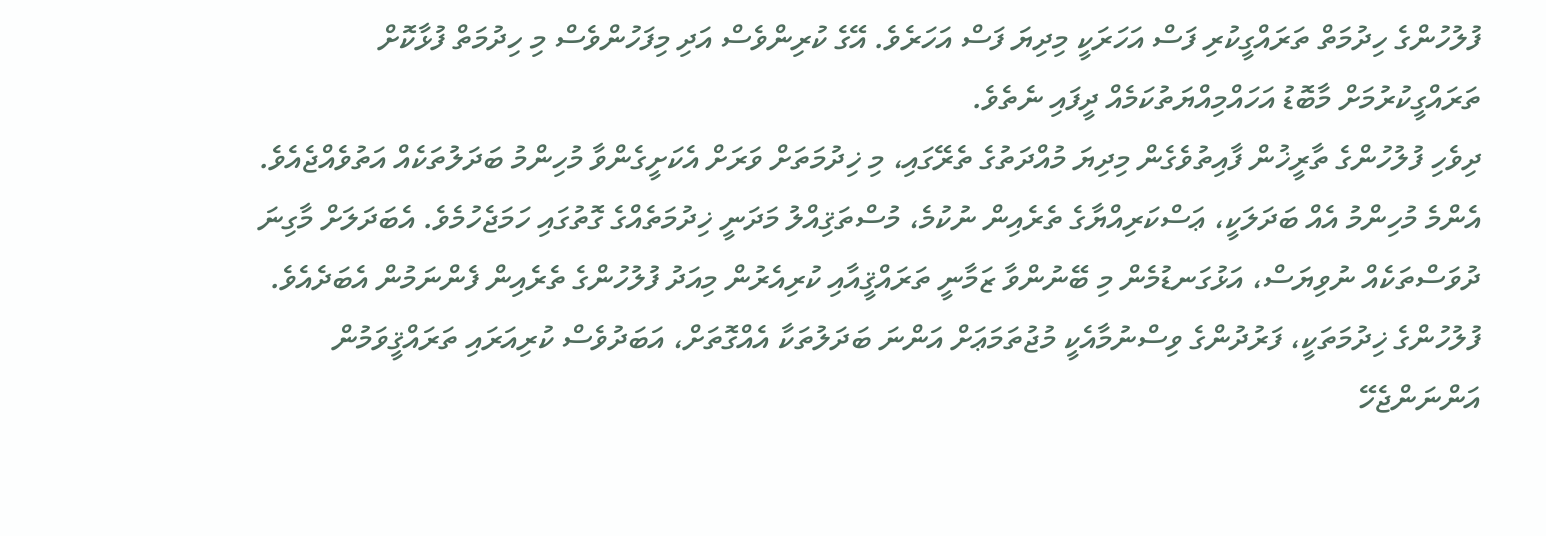ފުލުހުންގެ ހިދުމަތް ތަރައްގީކުރި ފަސް އަހަރަކީ މިދިޔަ ފަސް އަހަރެވެ. އޭގެ ކުރިންވެސް އަދި މިފަހުންވެސް މި ހިދުމަތް ފުޅާކޮށް ތަރައްގީކުރުމަށް މާބޮޑު އަހައްމިއްޔަތުކަމެއް ދީފައި ނެތެވެ.
ދިވެހި ފުލުހުންގެ ތާރީޚުން ފާއިތުވެގެން މިދިޔަ މުއްދަތުގެ ތެރޭގައި، މި ޚިދުމަތަށް ވަރަށް އެކަށީގެންވާ މުހިންމު ބަދަލުތަކެއް އަތުވެއްޖެއެވެ. އެންމެ މުހިންމު އެއް ބަދަލަކީ، ޢަސްކަރިއްޔާގެ ތެރެއިން ނުކުމެ، މުސްތަޤިއްލު މަދަނީ ޚިދުމަތެއްގެ ގޮތުގައި ހަމަޖެހުމެވެ. އެބަދަލަށް މާގިނަ ދުވަސްތަކެއް ނުވިޔަސް، އަޅުގަނޑުމެން މި ބޭނުންވާ ޒަމާނީ ތަރައްޤީއާއި ކުރިއެރުން މިއަދު ފުލުހުންގެ ތެރެއިން ފެންނަމުން އެބަދެއެވެ.
ފުލުހުންގެ ޚިދުމަތަކީ، ފަރުދުންގެ ވިސްނުމާއެކީ މުޖުތަމަޢަށް އަންނަ ބަދަލުތަކާ އެއްގޮތަށް، އަބަދުވެސް ކުރިއަރައި ތަރައްޤީވަމުން އަންނަންޖެހޭ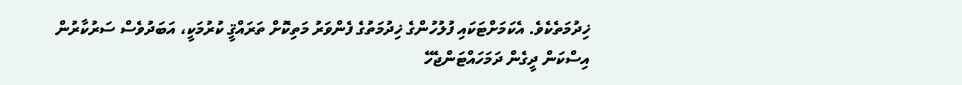ޚިދުމަތެކެވެ. އެކަމަށްޓަކައި ފުލުހުންގެ ޚިދުމަތުގެ ފެންވަރު މަތިކޮށް ތަރައްޤީ ކުރުމަކީ، އަބަދުވެސް ސަރުކާރުން އިސްކަން ދީގެން ދަމަހައްޓަންޖެހޭ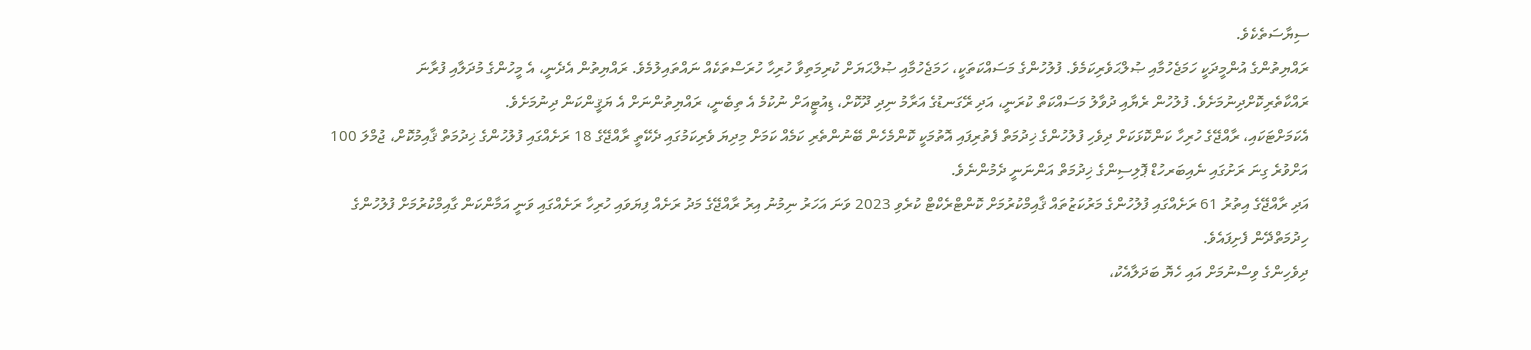ސިޔާސަތެކެވެ.
ރައްޔިތުންގެ އުންމީދަކީ ހަމަޖެހުމާއި ޞުލްޙަވެރިކަމެވެ. ފުލުހުންގެ މަސައްކަތަކީ، ހަމަޖެހުމާއި ޞުލްޙަޔަށް ކުރިމަތިވާ ހުރިހާ ހުރަސްތަކެއް ނައްތައިލުމެވެ. ރައްޔިތުން އެދެނީ، އެ މީހުންގެ މުދަލާއި ފުރާނަ ރައްކާތެރިކޮށްދިނުމަށެވެ. ފުލުހުން ރެޔާއި ދުވާލު މަސައްކަތް ކުރަނީ، އަދި ރޭގަނޑުގެ އަރާމު ނިދި ދޫކޮށް، ޑިއުޓީއަށް ނުކުމެ އެ ތިބެނީ، ރައްޔިތުންނަށް އެ ޔަޤީންކަން ދިނުމަށެވެ.
އެކަމަށްޓަކައި، ރާއްޖޭގެ ހުރިހާ ކަންކޮޅަކަށް ދިވެހި ފުލުހުންގެ ޚިދުމަތް ފެތުރިފައި އޮތުމަކީ ކޮންމެހެން ބޭނުންތެރި ކަމެއް ކަމަށް މިދިޔަ ވެރިކަމުގައި ދެކޭތީ ރާއްޖޭގެ 18 ރަށެއްގައި ފުލުހުންގެ ޚިދުމަތް ޤާއިމުކޮށް، ޖުމްލަ 100 އަށްވުރެ ގިނަ ރަށުގައި ނެއިބަރހުޑް ޕޮލިސިންގެ ޚިދުމަތް އަންނަނީ ދެމުންނެވެ.
އަދި ރާއްޖޭގެ އިތުރު 61 ރަށެއްގައި ފުލުހުންގެ މަރުކަޒުތައް ޤާއިމްކުރުމަށް ކޮންޓްރެކްޓް ކުރެވި 2023 ވަނަ އަހަރު ނިމުނު އިރު ރާއްޖޭގެ މަދު ރަށެއް ފިޔަވައި ހުރިހާ ރަށެއްގައި ވަނީ އަމާންކަން ގާއިމްކުރުމަށް ފުލުހުންގެ ހިދުމަތްދޭން ފެށިފައެވެ.
ދިވެހިންގެ ވިސްނުމަށް އައި ހެޔޮ ބަދަލާއެކު،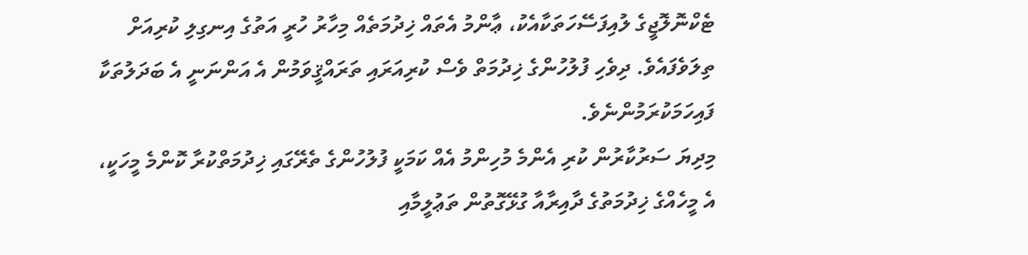ޓެކްނޮލޮޖީގެ ލުއިފަސޭހަތަކާއެކު، ޢާންމު އެތައް ޚިދުމަތެއް މިހާރު ހުރީ އަތުގެ އިނގިލި ކުރިއަށް ތިލަވެފައެވެ. ދިވެހި ފުލުހުންގެ ޚިދުމަތް ވެސް ކުރިއަރައި ތަރައްޤީވަމުން އެ އަންނަނީ އެ ބަދަލުތަކާ ފައިހަމަކުރަމުންނެވެ.
މިދިޔަ ސަރުކާރުން ކުރި އެންމެ މުހިންމު އެއް ކަމަކީ ފުލުހުންގެ ތެރޭގައި ޚިދުމަތްކުރާ ކޮންމެ މީހަކީ، އެ މީހެއްގެ ޚިދުމަތުގެ ދާއިރާއާ ގުޅޭގޮތުން ތަޢުލީމާއި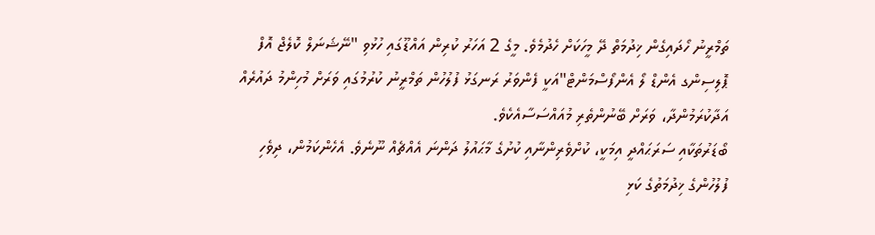ތަމްރީނު ހޯދައިގެން ޚިދުމަތް ދޭ މީހަކަށް ހެދުމެވެ. މީގެ 2 އަހަރު ކުރިން އައްޑޫގައި ހުޅުވި "ނޭޝަނަލް ކޮލެޖް އޮފް ޕޮލިސިންގ އެންޑް ލޯ އެންފޯސްމަންޓް"އަކީ ފެންވަރު ރަނގަޅު ފުލުހުން ތަމްރީނު ކުރުމުގައި ވަރަށް މުހިންމު ދައުރެއް އަދާކުރަމުންދާ، ވަރަށް ބޭނުންތެރި މުއައްސަސާއެކެވެ.
ބޯޑަރުތަކާއި ސަރަޙައްދީ އިމަކީ، ކުށްވެރިންނާއި ކުށުގެ މާޙައުލު ދަންނަ އެއްޗެއް ނޫނެވެ. އެހެންކަމުން، ދިވެހި ފުލުހުންގެ ޚިދުމަތުގެ ކަޅި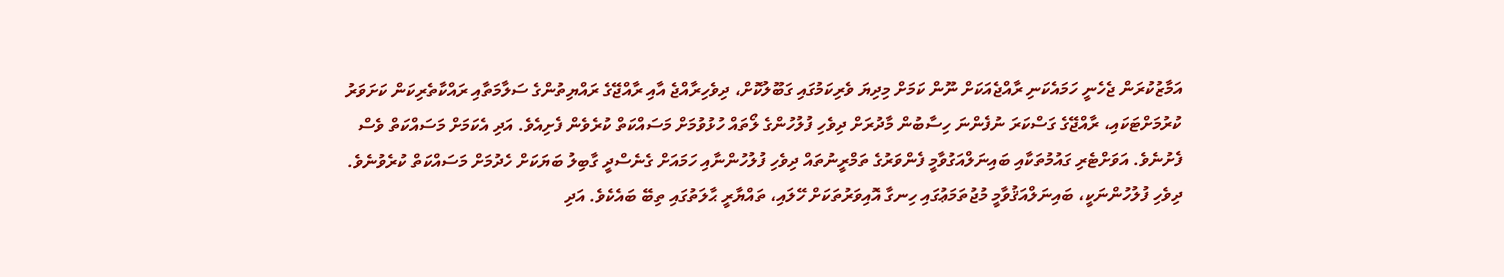އަމާޒުކުރަން ޖެހެނީ ހަމައެކަނި ރާއްޖެއަކަށް ނޫން ކަމަށް މިދިޔަ ވެރިކަމުގައި ގަބޫލުކޮށް، ދިވެހިރާއްޖެ އާއި ރާއްޖޭގެ ރައްޔިތުންގެ ސަލާމަތާއި ރައްކާތެރިކަން ކަށަވަރު ކުރުމަށްޓަކައި، ރާއްޖޭގެ ގަސްކަރަ ނުފެންނަ ހިސާބުން މާދުރަށް ދިވެހި ފުލުހުންގެ ލޯތައް ހުޅުވުމަށް މަސައްކަތް ކުރެވެން ފެށިއެވެ. އަދި އެކަމަށް މަސައްކަތް ވެސް ފެށުނެވެ. އަވަށްޓެރި ގައުމުތަކާއި ބައިނަލްއަގުވާމީ ފެންވަރުގެ ތަމްރީނުތައް ދިވެހި ފުލުހުންނާއި ހަމައަށް ގެނެސްދީ ގާބިލު ބަޔަކަށް ހެދުމަށް މަސައްކަތް ކުރެވުނެވެ.
ދިވެހި ފުލުހުންނަކީ، ބައިނަލްއަޤުވާމީ މުޖުތަމަޢުގައި ހިނގާ އޮއިވަރުތަކަށް ހޭލައި، ތައްޔާރީ ޙާލަތުގައި ތިބޭ ބައެކެވެ. އަދި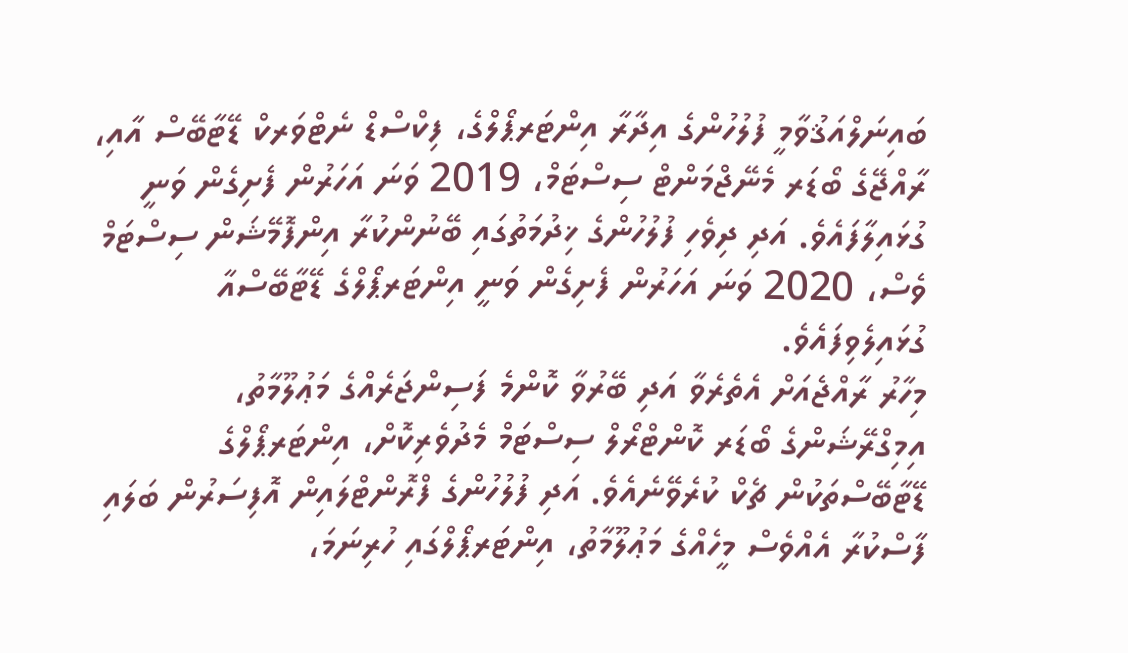ބައިނަލްއަޤުވާމީ ފުލުހުންގެ އިދާރާ އިންޓަރޕޯލްގެ، ފިކްސްޑް ނެޓްވަރކް ޑޭޓާބޭސް އާއި، ރާއްޖޭގެ ބޯޑަރ މެނޭޖްމަންޓް ސިސްޓަމް، 2019 ވަނަ އަހަރުން ފެށިގެން ވަނީ ގުޅައިލާފައެވެ. އަދި ދިވެހި ފުލުހުންގެ ޚިދުމަތުގައި ބޭނުންކުރާ އިންފޮމޭޝަން ސިސްޓަމް ވެސް، 2020 ވަނަ އަހަރުން ފެށިގެން ވަނީ އިންޓަރޕޯލްގެ ޑޭޓާބޭސްއާ ގުޅައިލެވިފައެވެ.
މިހާރު ރާއްޖެއަށް އެތެރެވާ އަދި ބޭރުވާ ކޮންމެ ފަސިންޖަރެއްގެ މަޢުލޫމާތު، އިމިގްރޭޝަންގެ ބޯޑަރ ކޮންޓްރޯލް ސިސްޓަމް މެދުވެރިކޮށް، އިންޓަރޕޯލްގެ ޑޭޓާބޭސްތަކުން ޗެކް ކުރެވޭނެއެވެ. އަދި ފުލުހުންގެ ފްރޮންޓްލައިން އޮފިސަރުން ބަލައި ފާސްކުރާ އެއްވެސް މީހެއްގެ މަޢުލޫމާތު، އިންޓަރޕޯލްގައި ހުރިނަމަ،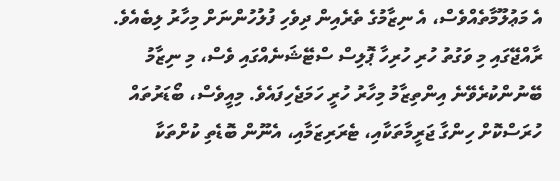އެ މަޢުލޫމާތެއްވެސް، އެ ނިޒާމުގެ ތެރެއިން ދިވެހި ފުލުހުންނަށް މިހާރު ލިބެއެވެ.
ރާއްޖޭގައި މި ވަގުތު ހުރި ހުރިހާ ޕޮލިސް ސްޓޭޝަނެއްގައި ވެސް، މި ނިޒާމު ބޭނުންކުރެވޭނެ އިންތިޒާމު މިހާރު ހުރީ ހަމަޖެހިފައެވެ. މިއީވެސް، ބޯޑަރުތައް ހުރަސްކޮށް ހިންގާ ޖަރީމާތަކާއި، ޓެރަރިޒަމާއި، އެނޫން ބޮޑެތި ކުށްތަކާ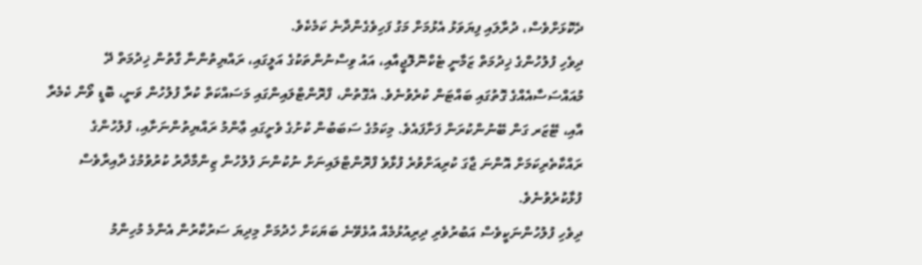ދެކޮޅަށްވެސް، ދުރާލައި ފިޔަވަޅު އެޅުމަށް މަގު ފަހިވެގެންދާނެ ކަމެކެވެ.
ދިވެހި ފުލުހުންގެ ޚިދުމަތް ޒަމާނީ ޓެކްނޮލޮޖީއާއި، އައު ވިސްނުންތަކުގެ އަލީގައި، ރައްޔިތުންނާ ގާތުން ޚިދުމަތް ދޭ މުއައްސަސާއެއްގެ ގޮތުގައި ބައްޓަން ކުރެވުނެވެ. އެގޮތުން، ފްރޮންޓްލައިންގައި މަސައްކަތް ކުރާ ފުލުހުން ވަނީ، ބޮޑީ ވޯން ކެމެރާ އާއި، ޓޭޒަރ ގަން ބޭނުންކުރަން ފަށާފައެވެ. މިކަމުގެ ސަބަބުން ކުށުގެ ވެށީގައި ޢާންމު ރައްޔިތުންނަށާއި، ފުލުހުންގެ ރައްކާތެރިކަމަށް އޮންނަ ޖާގަ ކުރިއަށްވުރެ ފުޅާވެ ފްރޮންޓްލައިނަށް ނުކުންނަ ފުލުހުން ޒިންމާދާރު ކުރުވުމުގެ ދާއިރާވެސް ފުޅާކުރެވުނެވެ.
ދިވެހި ފުލުހުންނަކީވެސް އަބުރުވެރި ދިރިއުޅުމެއް އުޅެވޭނެ ބަޔަކަށް ހެދުމަށް މިދިޔަ ސަރުކާރުން އެންމެ މުހިންމު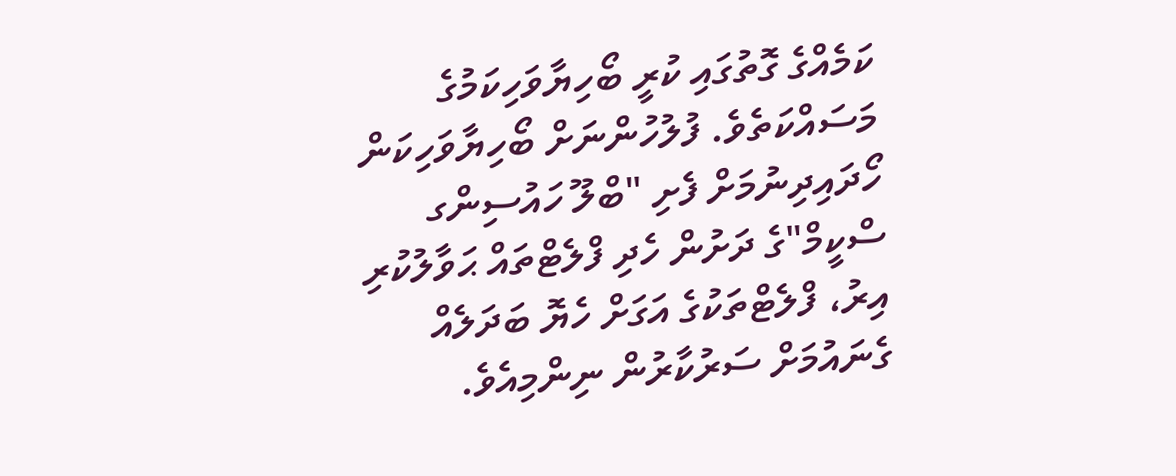ކަމެއްގެ ގޮތުގައި ކުރީ ބޯހިޔާވަހިކަމުގެ މަސައްކަތެވެ. ފުލުހުންނަށް ބޯހިޔާވަހިކަން ހޯދައިދިނުމަށް ފެށި "ބްލޫ ހައުސިންގ ސްކީމް"ގެ ދަށުން ހެދި ފްލެޓްތައް ޙަވާލުކުރި އިރު، ފްލެޓްތަކުގެ އަގަށް ހެޔޮ ބަދަލެއް ގެނައުމަށް ސަރުކާރުން ނިންމިއެވެ.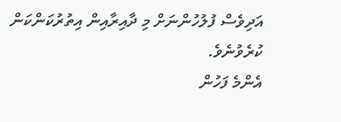އަދިވެސް ފުލުހުންނަށް މި ދާއިރާއިން އިތުރުކަންކަން ކުރެވުނެވެ.
އެންމެ ފަހުން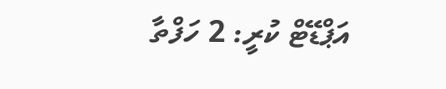އަޕްޑޭޓް ކުރީ: 2 ހަފްތާ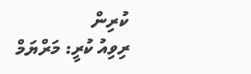ކުރިން
ރިވިއު ކުރީ: މަރްޔަމް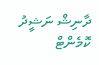ދާނިޝް ނަޝީދު
ކޮމެންޓް